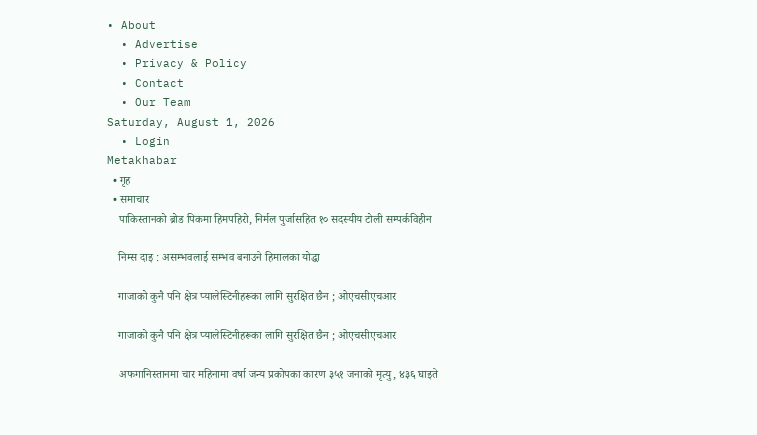• About
  • Advertise
  • Privacy & Policy
  • Contact
  • Our Team
Saturday, August 1, 2026
  • Login
Metakhabar
  • गृह
  • समाचार
    पाकिस्तानको ब्रोड पिकमा हिमपहिरो, निर्मल पुर्जासहित १० सदस्यीय टोली सम्पर्कविहीन

    निम्स दाइ : असम्भवलाई सम्भव बनाउने हिमालका योद्धा

    गाजाको कुनै पनि क्षेत्र प्यालेस्टिनीहरूका लागि सुरक्षित छैन ; ओएचसीएचआर

    गाजाको कुनै पनि क्षेत्र प्यालेस्टिनीहरूका लागि सुरक्षित छैन ; ओएचसीएचआर

    अफगानिस्तानमा चार महिनामा वर्षा जन्य प्रकोपका कारण ३५१ जनाको मृत्यु, ४३६ घाइते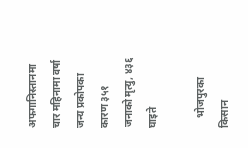अफगानिस्तानमा चार महिनामा वर्षा जन्य प्रकोपका कारण ३५१ जनाको मृत्यु, ४३६ घाइते

    भोजपुरका किसान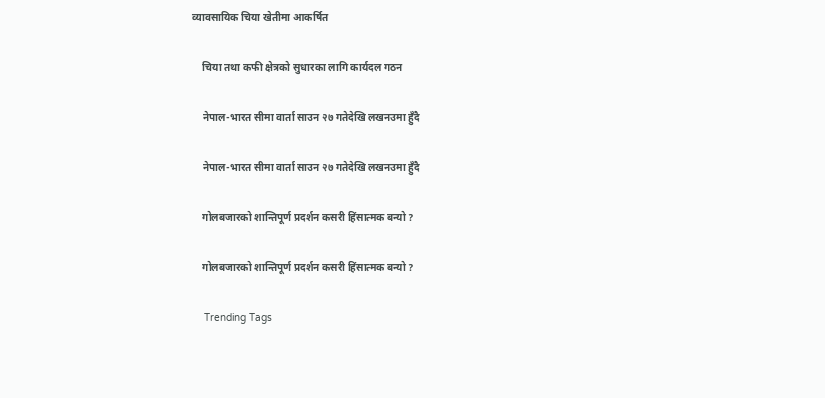व्यावसायिक चिया खेतीमा आकर्षित

    चिया तथा कफी क्षेत्रको सुधारका लागि कार्यदल गठन

    नेपाल-भारत सीमा वार्ता साउन २७ गतेदेखि लखनउमा हुँदै

    नेपाल-भारत सीमा वार्ता साउन २७ गतेदेखि लखनउमा हुँदै

    गोलबजारको शान्तिपूर्ण प्रदर्शन कसरी हिंसात्मक बन्यो ?

    गोलबजारको शान्तिपूर्ण प्रदर्शन कसरी हिंसात्मक बन्यो ?

    Trending Tags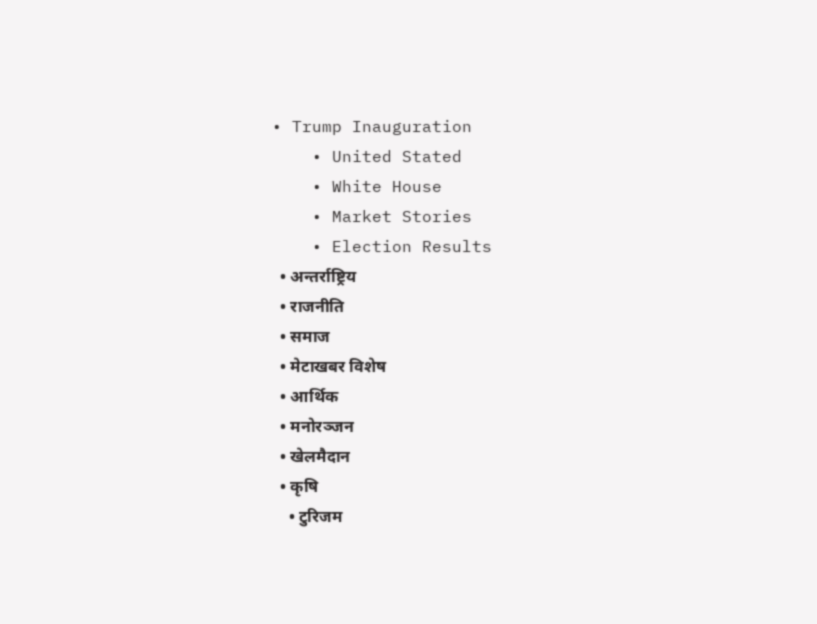• Trump Inauguration
    • United Stated
    • White House
    • Market Stories
    • Election Results
  • अन्तर्राष्ट्रिय
  • राजनीति
  • समाज
  • मेटाखबर विशेष
  • आर्थिक
  • मनोरञ्जन
  • खेलमैदान
  • कृषि
    • टुरिजम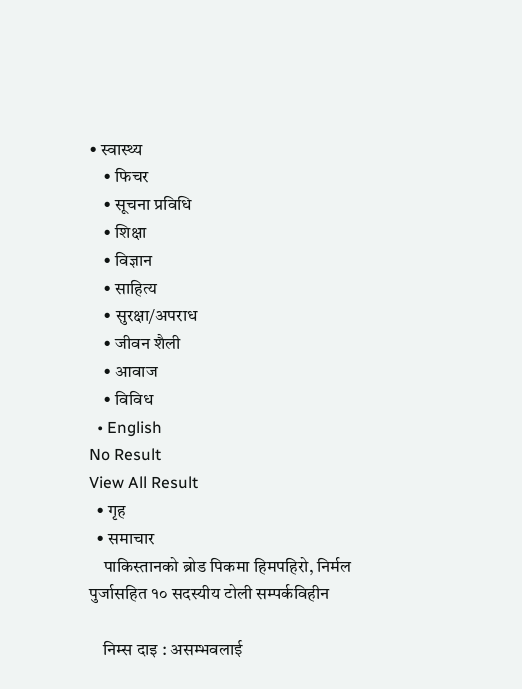• स्वास्थ्य
    • फिचर
    • सूचना प्रविधि
    • शिक्षा
    • विज्ञान
    • साहित्य
    • सुरक्षा/अपराध
    • जीवन शैली
    • आवाज
    • विविध
  • English
No Result
View All Result
  • गृह
  • समाचार
    पाकिस्तानको ब्रोड पिकमा हिमपहिरो, निर्मल पुर्जासहित १० सदस्यीय टोली सम्पर्कविहीन

    निम्स दाइ : असम्भवलाई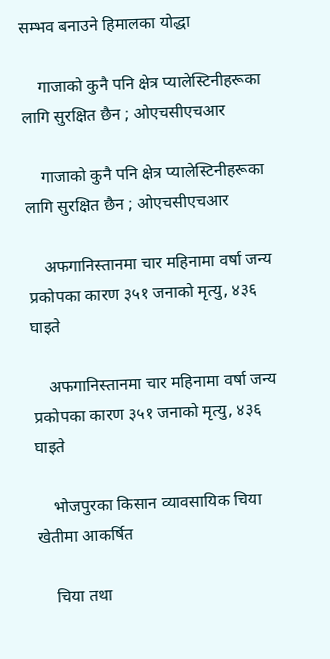सम्भव बनाउने हिमालका योद्धा

    गाजाको कुनै पनि क्षेत्र प्यालेस्टिनीहरूका लागि सुरक्षित छैन ; ओएचसीएचआर

    गाजाको कुनै पनि क्षेत्र प्यालेस्टिनीहरूका लागि सुरक्षित छैन ; ओएचसीएचआर

    अफगानिस्तानमा चार महिनामा वर्षा जन्य प्रकोपका कारण ३५१ जनाको मृत्यु, ४३६ घाइते

    अफगानिस्तानमा चार महिनामा वर्षा जन्य प्रकोपका कारण ३५१ जनाको मृत्यु, ४३६ घाइते

    भोजपुरका किसान व्यावसायिक चिया खेतीमा आकर्षित

    चिया तथा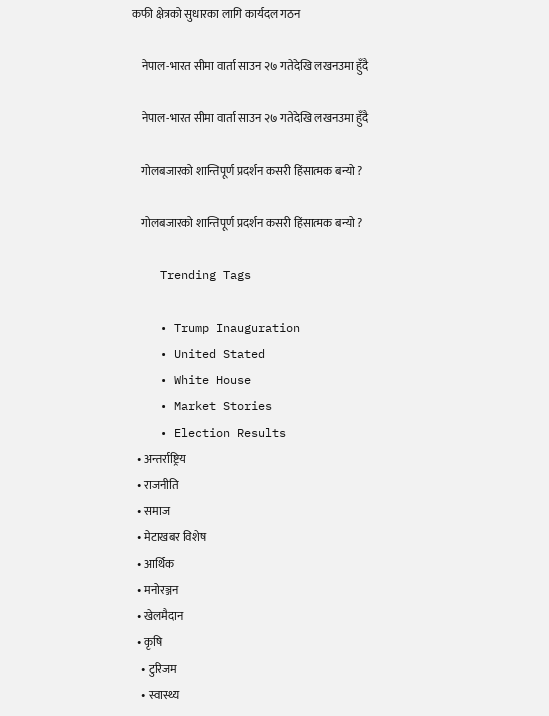कफी क्षेत्रको सुधारका लागि कार्यदल गठन

    नेपाल-भारत सीमा वार्ता साउन २७ गतेदेखि लखनउमा हुँदै

    नेपाल-भारत सीमा वार्ता साउन २७ गतेदेखि लखनउमा हुँदै

    गोलबजारको शान्तिपूर्ण प्रदर्शन कसरी हिंसात्मक बन्यो ?

    गोलबजारको शान्तिपूर्ण प्रदर्शन कसरी हिंसात्मक बन्यो ?

    Trending Tags

    • Trump Inauguration
    • United Stated
    • White House
    • Market Stories
    • Election Results
  • अन्तर्राष्ट्रिय
  • राजनीति
  • समाज
  • मेटाखबर विशेष
  • आर्थिक
  • मनोरञ्जन
  • खेलमैदान
  • कृषि
    • टुरिजम
    • स्वास्थ्य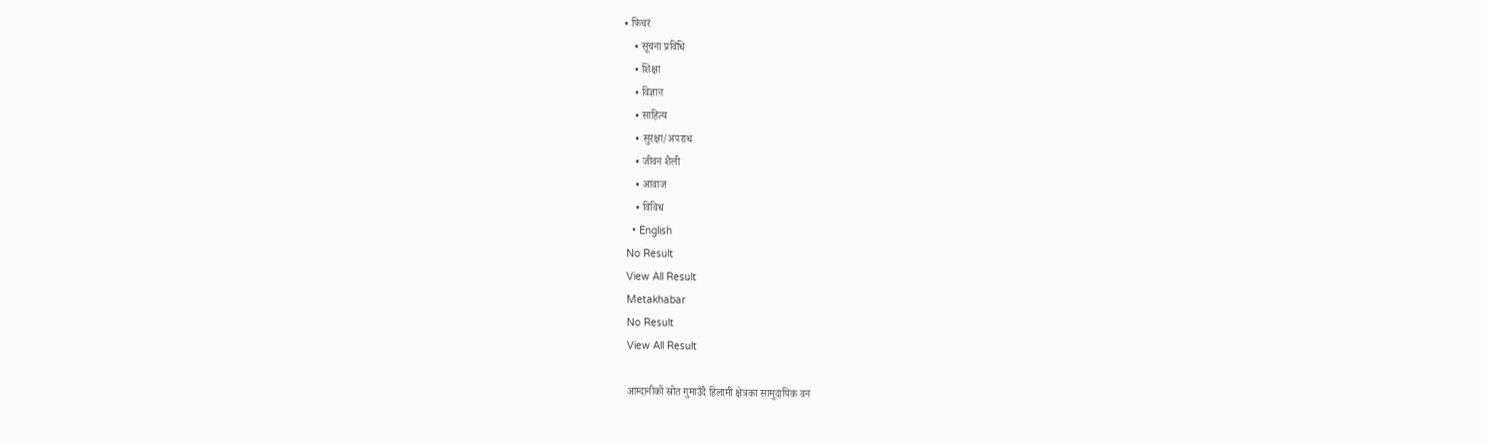• फिचर
    • सूचना प्रविधि
    • शिक्षा
    • विज्ञान
    • साहित्य
    • सुरक्षा/अपराध
    • जीवन शैली
    • आवाज
    • विविध
  • English
No Result
View All Result
Metakhabar
No Result
View All Result

आम्दानीको स्रोत गुमाउँदै हिलामी क्षेत्रका सामुदायिक वन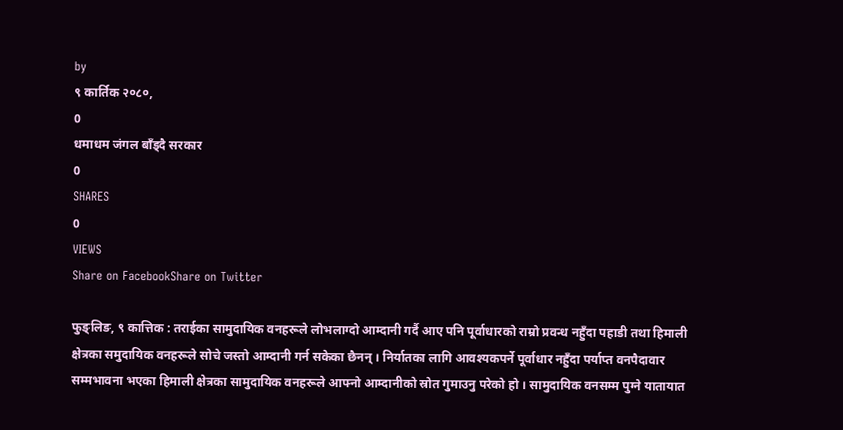by
९ कार्तिक २०८०,
0
धमाधम जंगल बाँड्दै सरकार
0
SHARES
0
VIEWS
Share on FacebookShare on Twitter

फुङ्लिङ, ९ कात्तिक : तराईका सामुदायिक वनहरूले लोभलाग्दो आम्दानी गर्दै आए पनि पूर्वाधारको राम्रो प्रवन्ध नहुँदा पहाडी तथा हिमाली क्षेत्रका समुदायिक वनहरूले सोचे जस्तो आम्दानी गर्न सकेका छैनन् । निर्यातका लागि आवश्यकपर्ने पूर्वाधार नहुँदा पर्याप्त वनपैदावार सम्मभावना भएका हिमाली क्षेत्रका सामुदायिक वनहरूले आफ्नो आम्दानीको स्रोत गुमाउनु परेको हो । सामुदायिक वनसम्म पुग्ने यातायात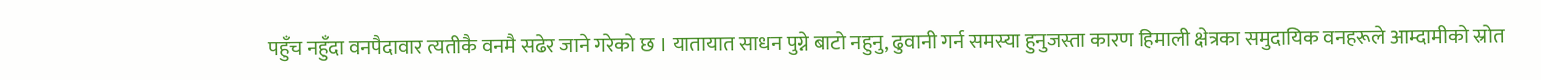पहुँच नहुँदा वनपैदावार त्यतीकै वनमै सढेर जाने गरेको छ । यातायात साधन पुग्ने बाटो नहुनु, ढुवानी गर्न समस्या हुनुजस्ता कारण हिमाली क्षेत्रका समुदायिक वनहरूले आम्दामीको स्रोत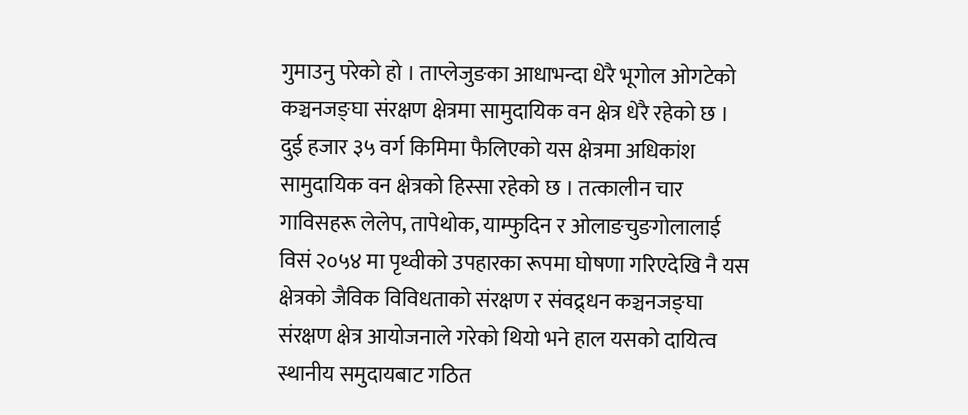गुमाउनु परेको हो । ताप्लेजुङका आधाभन्दा धेरै भूगोल ओगटेको कञ्चनजङ्घा संरक्षण क्षेत्रमा सामुदायिक वन क्षेत्र धेरै रहेको छ । दुई हजार ३५ वर्ग किमिमा फैलिएको यस क्षेत्रमा अधिकांश सामुदायिक वन क्षेत्रको हिस्सा रहेको छ । तत्कालीन चार गाविसहरू लेलेप, तापेथोक, याम्फुदिन र ओलाङचुङगोलालाई विसं २०५४ मा पृथ्वीको उपहारका रूपमा घोषणा गरिएदेखि नै यस क्षेत्रको जैविक विविधताको संरक्षण र संवद्र्धन कञ्चनजङ्घा संरक्षण क्षेत्र आयोजनाले गरेको थियो भने हाल यसको दायित्व स्थानीय समुदायबाट गठित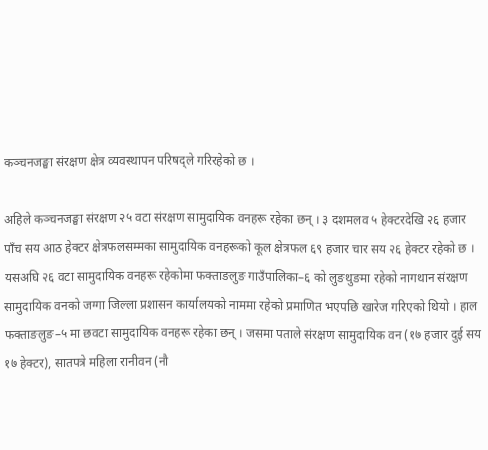कञ्चनजङ्घा संरक्षण क्षेत्र व्यवस्थापन परिषद्ले गरिरहेको छ ।

अहिले कञ्चनजङ्घा संरक्षण २५ वटा संरक्षण सामुदायिक वनहरू रहेका छन् । ३ दशमलव ५ हेक्टरदेखि २६ हजार पाँच सय आठ हेक्टर क्षेत्रफलसम्मका सामुदायिक वनहरूको कूल क्षेत्रफल ६९ हजार चार सय २६ हेक्टर रहेको छ । यसअघि २६ वटा सामुदायिक वनहरू रहेकोमा फक्ताङलुङ गाउँपालिका–६ को लुङथुङमा रहेको नागथान संरक्षण सामुदायिक वनको जग्गा जिल्ला प्रशासन कार्यालयको नाममा रहेको प्रमाणित भएपछि खारेज गरिएको थियो । हाल फक्ताङलुङ–५ मा छवटा सामुदायिक वनहरू रहेका छन् । जसमा पताले संरक्षण सामुदायिक वन (१७ हजार दुई सय १७ हेक्टर), सातपत्रे महिला रानीवन (नौ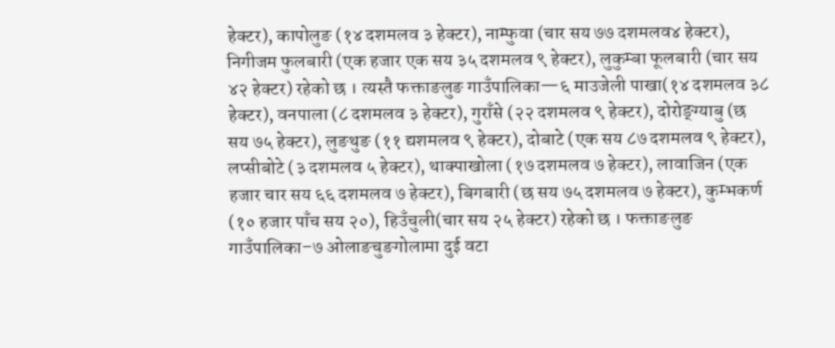हेक्टर), कापोलुङ (१४ दशमलव ३ हेक्टर), नाम्फुवा (चार सय ७७ दशमलव४ हेक्टर), निगीजम फुलबारी (एक हजार एक सय ३५ दशमलव ९ हेक्टर), लुकुम्बा फूलबारी (चार सय ४२ हेक्टर) रहेको छ । त्यस्तै फक्ताङलुङ गाउँपालिका—६ माउजेली पाखा(१४ दशमलव ३८ हेक्टर), वनपाला (८ दशमलव ३ हेक्टर), गुराँसे (२२ दशमलव ९ हेक्टर), दोरोङ्ग्याबु (छ सय ७५ हेक्टर), लुङथुङ (११ द्यशमलव ९ हेक्टर), दोबाटे (एक सय ८७ दशमलव ९ हेक्टर), लप्सीबोटे (३ दशमलव ५ हेक्टर), थाक्पाखोला (१७ दशमलव ७ हेक्टर), लावाजिन (एक हजार चार सय ६६ दशमलव ७ हेक्टर), बिगबारी (छ सय ७५ दशमलव ७ हेक्टर), कुम्भकर्ण (१० हजार पाँच सय २०), हिउँचुली(चार सय २५ हेक्टर) रहेको छ । फक्ताङलुङ गाउँपालिका–७ ओलाङचुङगोलामा दुई वटा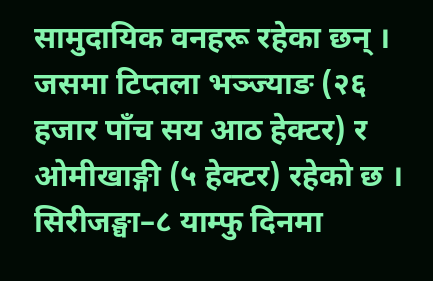सामुदायिक वनहरू रहेका छन् । जसमा टिप्तला भञ्ज्याङ (२६ हजार पाँच सय आठ हेक्टर) र ओमीखाङ्गी (५ हेक्टर) रहेको छ । सिरीजङ्घा–८ याम्फु दिनमा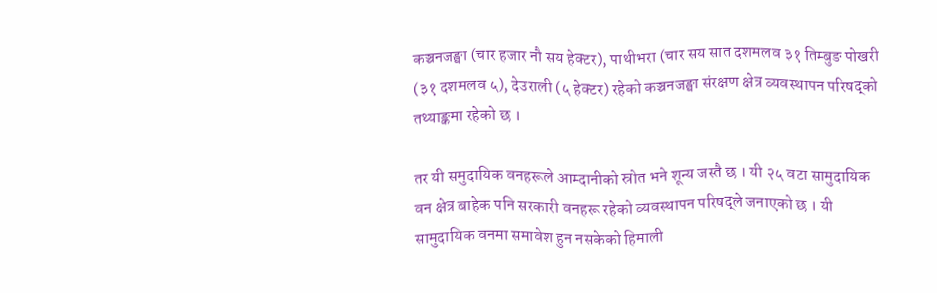कञ्चनजङ्घा (चार हजार नौ सय हेक्टर), पाथीभरा (चार सय सात दशमलव ३१ तिम्बुङ पोखरी (३१ दशमलव ५), देउराली (५ हेक्टर) रहेको कञ्चनजङ्घा संरक्षण क्षेत्र व्यवस्थापन परिषद्को तथ्याङ्कमा रहेको छ ।

तर यी समुदायिक वनहरूले आम्दानीको स्रोत भने शून्य जस्तै छ । यी २५ वटा सामुदायिक वन क्षेत्र बाहेक पनि सरकारी वनहरू रहेको व्यवस्थापन परिषद्ले जनाएको छ । यी सामुदायिक वनमा समावेश हुन नसकेको हिमाली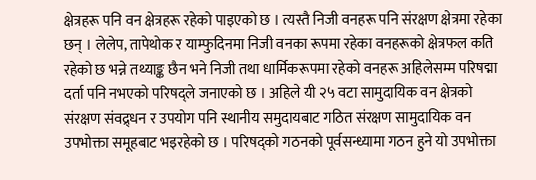क्षेत्रहरू पनि वन क्षेत्रहरू रहेको पाइएको छ । त्यस्तै निजी वनहरू पनि संरक्षण क्षेत्रमा रहेका छन् । लेलेप, तापेथोक र याम्फुदिनमा निजी वनका रूपमा रहेका वनहरूको क्षेत्रफल कति रहेको छ भन्ने तथ्याङ्क छैन भने निजी तथा धार्मिकरूपमा रहेको वनहरू अहिलेसम्म परिषद्मा दर्ता पनि नभएको परिषद्ले जनाएको छ । अहिले यी २५ वटा सामुदायिक वन क्षेत्रको संरक्षण संवद्र्धन र उपयोग पनि स्थानीय समुदायबाट गठित संरक्षण सामुदायिक वन उपभोक्ता समूहबाट भइरहेको छ । परिषद्को गठनको पूर्वसन्ध्यामा गठन हुने यो उपभोक्ता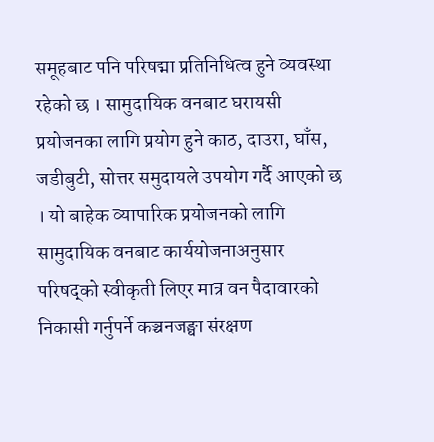समूहबाट पनि परिषद्मा प्रतिनिधित्व हुने व्यवस्था रहेको छ । सामुदायिक वनबाट घरायसी प्रयोजनका लागि प्रयोग हुने काठ, दाउरा, घाँस, जडीबुटी, सोत्तर समुदायले उपयोग गर्दै आएको छ । यो बाहेक व्यापारिक प्रयोजनको लागि सामुदायिक वनबाट कार्ययोजनाअनुसार परिषद्को स्वीकृती लिएर मात्र वन पैदावारको निकासी गर्नुपर्ने कञ्चनजङ्घा संरक्षण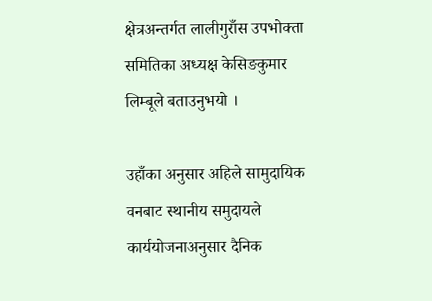क्षेत्रअन्तर्गत लालीगुराँस उपभोक्ता समितिका अध्यक्ष केसिङकुमार लिम्बूले बताउनुभयो ।

उहाँका अनुसार अहिले सामुदायिक वनबाट स्थानीय समुदायले कार्ययोजनाअनुसार दैनिक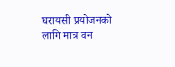घरायसी प्रयोजनको लागि मात्र वन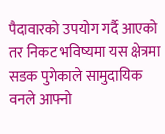पैदावारको उपयोग गर्दै आएको तर निकट भविष्यमा यस क्षेत्रमा सडक पुगेकाले सामुदायिक वनले आफ्नो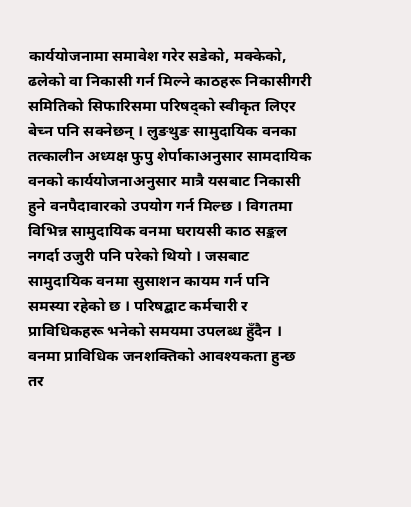कार्ययोजनामा समावेश गरेर सडेको, मक्केको, ढलेको वा निकासी गर्न मिल्ने काठहरू निकासीगरी समितिको सिफारिसमा परिषद्को स्वीकृत लिएर बेच्न पनि सक्नेछन् । लुङथुङ सामुदायिक वनका तत्कालीन अध्यक्ष फुपु शेर्पाकाअनुसार सामदायिक वनको कार्ययोजनाअनुसार मात्रै यसबाट निकासी हुने वनपैदावारको उपयोग गर्न मिल्छ । विगतमा विभिन्न सामुदायिक वनमा घरायसी काठ सङ्कल नगर्दा उजुरी पनि परेको थियो । जसबाट सामुदायिक वनमा सुसाशन कायम गर्न पनि समस्या रहेको छ । परिषद्बाट कर्मचारी र प्राविधिकहरू भनेको समयमा उपलब्ध हुँदैन । वनमा प्राविधिक जनशक्तिको आवश्यकता हुन्छ तर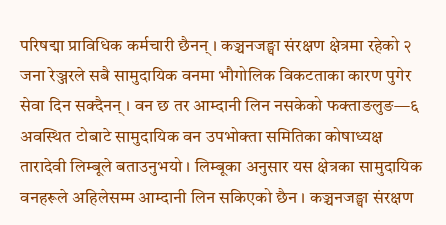परिषद्मा प्राविधिक कर्मचारी छैनन् । कञ्चनजङ्घा संरक्षण क्षेत्रमा रहेको २ जना रेञ्जरले सबै सामुदायिक वनमा भौगोलिक विकटताका कारण पुगेर सेवा दिन सक्दैनन् । वन छ तर आम्दानी लिन नसकेको फक्ताङलुङ—६ अवस्थित टोबाटे सामुदायिक वन उपभोक्ता समितिका कोषाध्यक्ष तारादेवी लिम्बूले बताउनुभयो । लिम्बूका अनुसार यस क्षेत्रका सामुदायिक वनहरूले अहिलेसम्म आम्दानी लिन सकिएको छैन । कञ्चनजङ्घा संरक्षण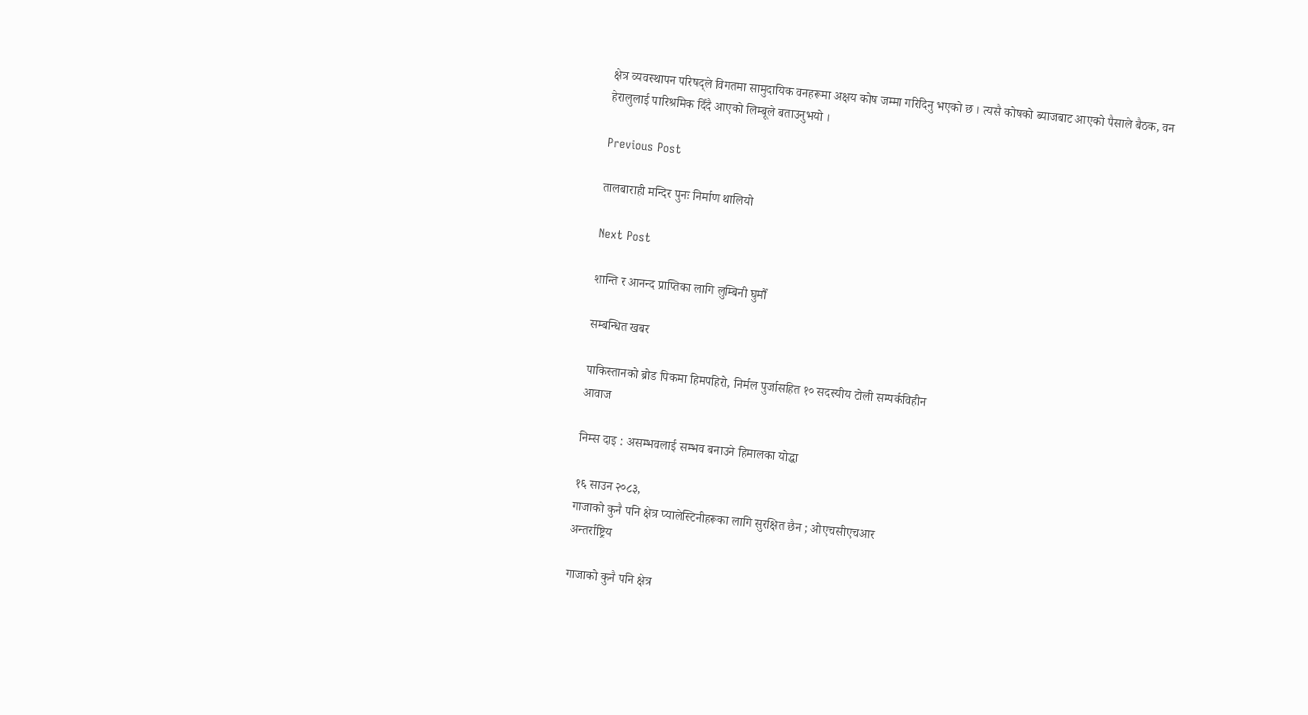क्षेत्र व्यवस्थापन परिषद्ले विगतमा सामुदायिक वनहरूमा अक्षय कोष जम्मा गरिदिनु भएको छ । त्यसै कोषको ब्याजबाट आएको पैसाले बैठक, वन हेरालुलाई पारिश्रमिक दिँदै आएको लिम्बूले बताउनुभयो ।

Previous Post

तालबाराही मन्दिर पुनः निर्माण थालियो

Next Post

शान्ति र आनन्द प्राप्तिका लागि लुम्बिनी घुमौँ

सम्बन्धित खबर

पाकिस्तानको ब्रोड पिकमा हिमपहिरो, निर्मल पुर्जासहित १० सदस्यीय टोली सम्पर्कविहीन
आवाज

निम्स दाइ : असम्भवलाई सम्भव बनाउने हिमालका योद्धा

१६ साउन २०८३,
गाजाको कुनै पनि क्षेत्र प्यालेस्टिनीहरूका लागि सुरक्षित छैन ; ओएचसीएचआर
अन्तर्राष्ट्रिय

गाजाको कुनै पनि क्षेत्र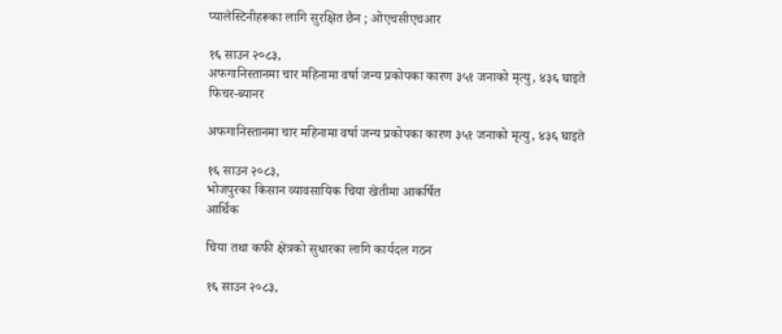प्यालेस्टिनीहरूका लागि सुरक्षित छैन ; ओएचसीएचआर

१६ साउन २०८३,
अफगानिस्तानमा चार महिनामा वर्षा जन्य प्रकोपका कारण ३५१ जनाको मृत्यु, ४३६ घाइते
फिचर-ब्यानर

अफगानिस्तानमा चार महिनामा वर्षा जन्य प्रकोपका कारण ३५१ जनाको मृत्यु, ४३६ घाइते

१६ साउन २०८३,
भोजपुरका किसान व्यावसायिक चिया खेतीमा आकर्षित
आर्थिक

चिया तथा कफी क्षेत्रको सुधारका लागि कार्यदल गठन

१६ साउन २०८३,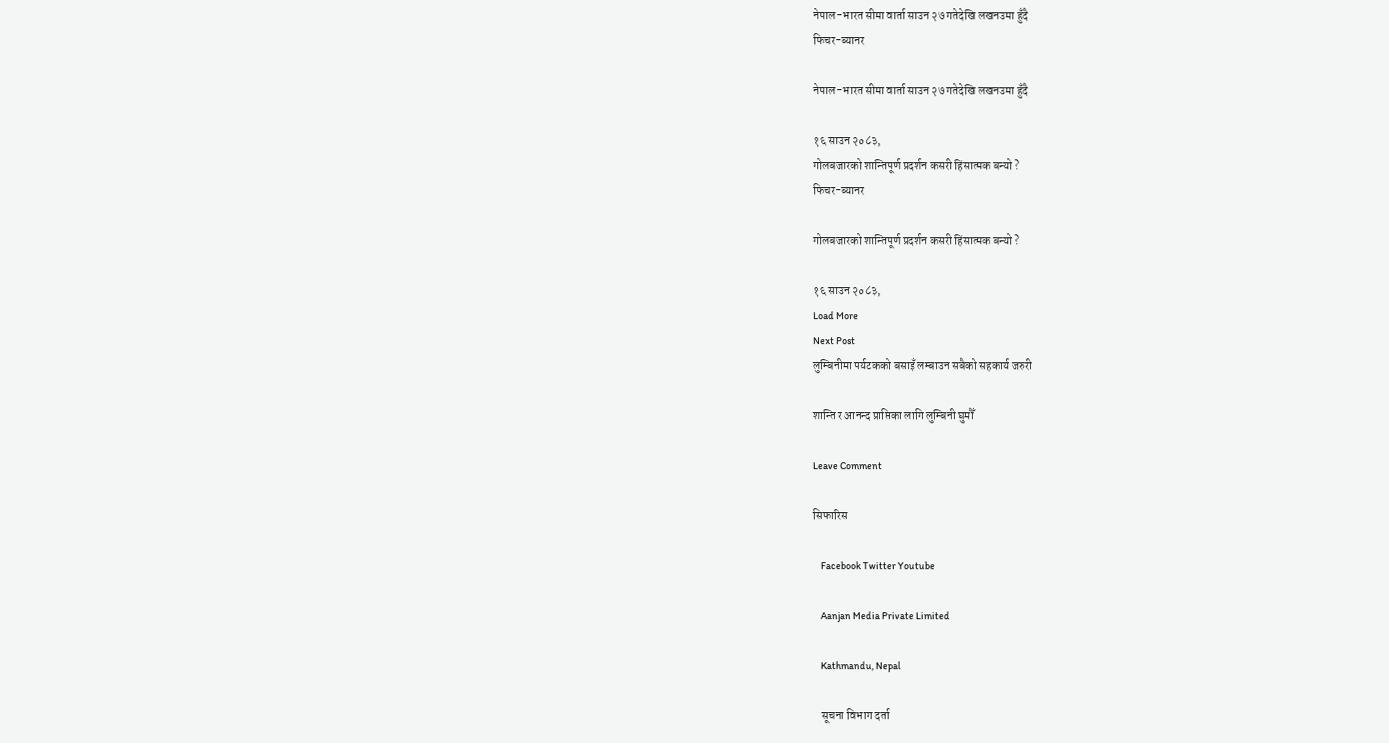नेपाल-भारत सीमा वार्ता साउन २७ गतेदेखि लखनउमा हुँदै
फिचर-ब्यानर

नेपाल-भारत सीमा वार्ता साउन २७ गतेदेखि लखनउमा हुँदै

१६ साउन २०८३,
गोलबजारको शान्तिपूर्ण प्रदर्शन कसरी हिंसात्मक बन्यो ?
फिचर-ब्यानर

गोलबजारको शान्तिपूर्ण प्रदर्शन कसरी हिंसात्मक बन्यो ?

१६ साउन २०८३,
Load More
Next Post
लुम्बिनीमा पर्यटकको बसाइँ लम्बाउन सबैको सहकार्य जरुरी

शान्ति र आनन्द प्राप्तिका लागि लुम्बिनी घुमौँ

Leave Comment

सिफारिस

    Facebook Twitter Youtube

    Aanjan Media Private Limited

    Kathmandu, Nepal

    सूचना विभाग दर्ता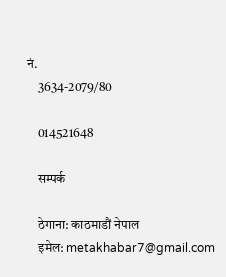नं.
    3634-2079/80

    014521648

    सम्पर्क

    ठेगाना: काठमाडौं नेपाल
    इमेल: metakhabar7@gmail.com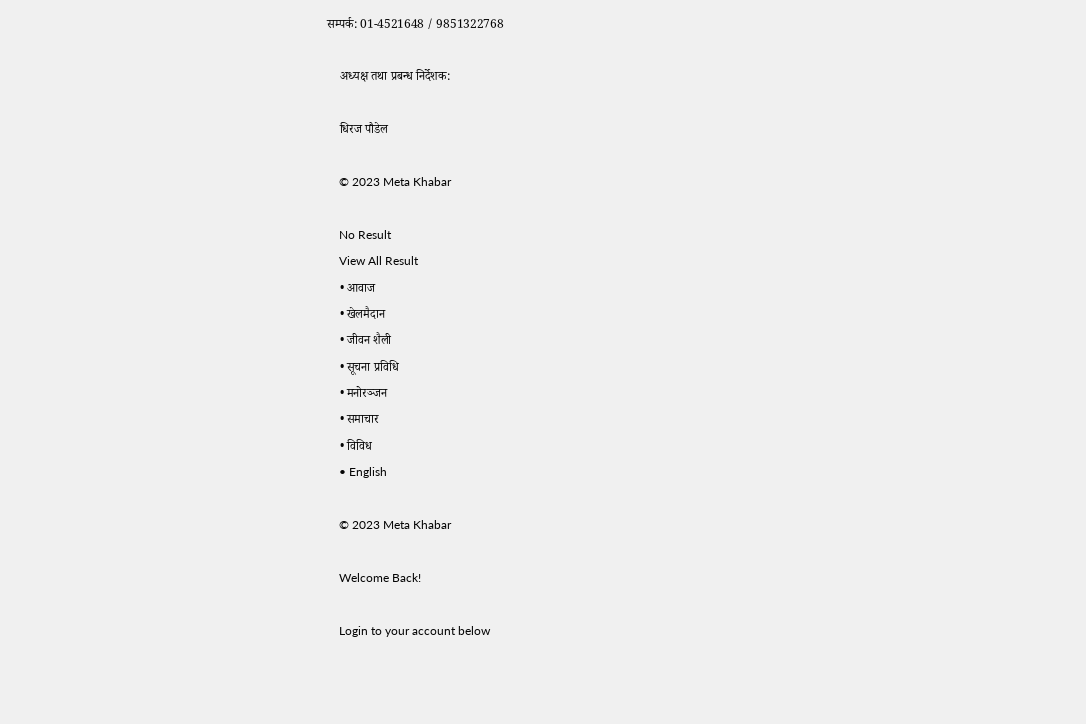सम्पर्क: 01-4521648 / 9851322768

    अध्यक्ष तथा प्रबन्ध निर्देशक:

    धिरज पौडेल

    © 2023 Meta Khabar

    No Result
    View All Result
    • आवाज
    • खेलमैदान
    • जीवन शैली
    • सूचना प्रविधि
    • मनोरञ्जन
    • समाचार
    • विविध
    • English

    © 2023 Meta Khabar

    Welcome Back!

    Login to your account below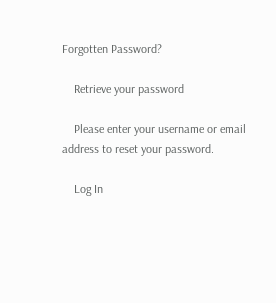Forgotten Password?

    Retrieve your password

    Please enter your username or email address to reset your password.

    Log In